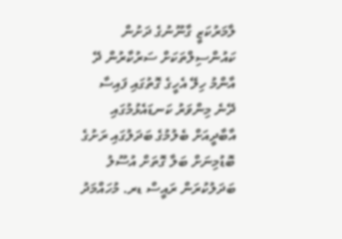ލާމަރުކަޒީ ގާނޫނުގެ ދަށުން ކައުންސިލްތަކަށް ސަރުކާރުން ދޭ އާންމު ހިލޭ އެހީގެ ގޮތުގައި ފައިސާ ދޭނެ މިންވަރު ކަނޑައެޅުމުގައި އާބާދީއަށް ބެލުމުގެ ބަދަލުގައި ރަށުގެ ބޮޑުމިނަށް ބަލާ ގޮތަށް އުސޫލު ބަދަލުކުރަން ރައީސް ޑރ. މުހައްމަދު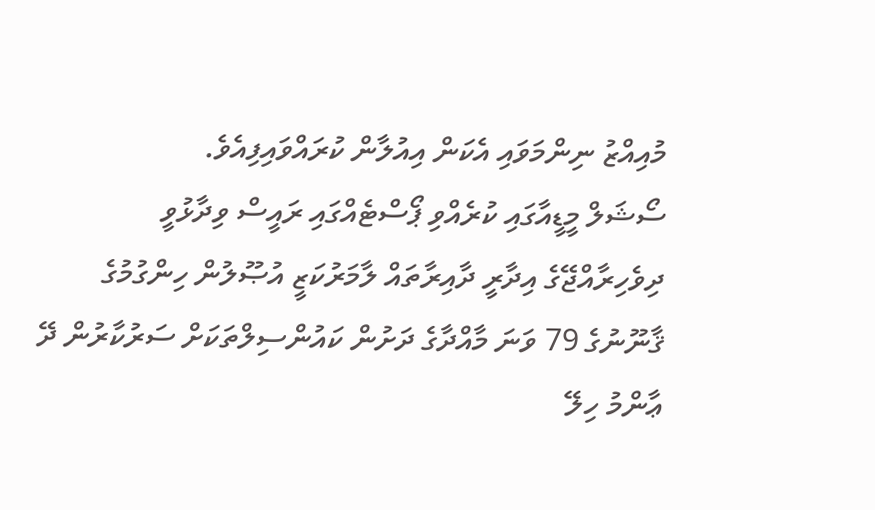މުއިއްޒު ނިންމަވައި އެކަން އިއުލާން ކުރައްވައިފިއެވެ.
ސޯޝަލް މީޑީއާގައި ކުރެއްވި ޕޯސްޓެއްގައި ރައީސް ވިދާޅުވީ ދިވެހިރާއްޖޭގެ އިދާރީ ދާއިރާތައް ލާމަރުކަޒީ އުޞޫލުން ހިންގުމުގެ ޤާނޫނުގެ 79 ވަނަ މާއްދާގެ ދަށުން ކައުންސިލްތަކަށް ސަރުކާރުން ދޭ ޢާންމު ހިލޭ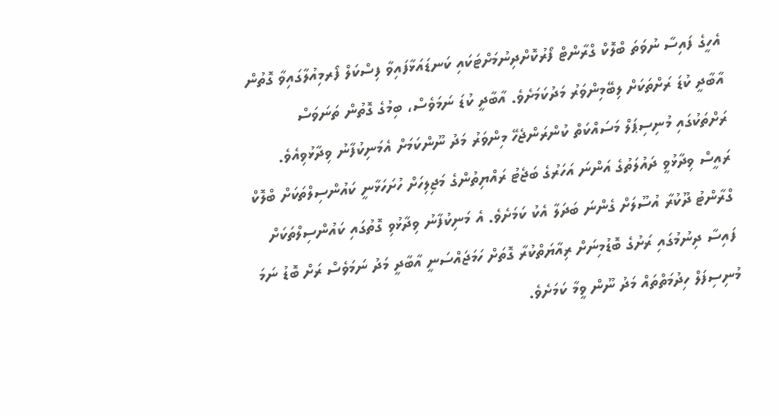އެހީގެ ފައިސާ ނުވަތަ ބްލޮކް ގްރާންޓް ފޯރުކޮށްދިނުމަށްޓަކައި ކަނޑައަޅާފައިވާ ފިސްކަލް ފޯރމިއުލާގައިވާ ގޮތުން އާބާދީ ކުޑަ ރަށްތަކަށް ލިބޭމިންވަރު މަދުކަމަށެވެ. އާބާދީ ކުޑަ ނަމަވެސް، ބިމުގެ ގޮތުން ތަނަވަސް ރަށްތަކުގައި މުނިސިޕަލް މަސައްކަތް ކުންރަންޖެހޭ މިންވަރު މަދު ނޫންކަމަށް އެމަނިކުފާނު ވިދާޅުވިއެވެ.
ރައީސް ވިދާޅުވީ ދައުލަތުގެ އަންނަ އަހަރުގެ ބަޖެޓު ރައްޔިތުންގެ މަޖިލިހަށް ހުށަހަޅާނީ ކައުންސިލްތަކަށް ބްލޮކް ގްރާންޓު ދޫކުރާ އުސޫލަށް ގެންނަ ބަދަލާ އެކު ކަމަށެވެ. އެ މަނިކުފާނު ވިދާޅުވި ގޮތުގައި ކައުންސިލްތަކަށް ފައިސާ ދިނުމުގައި ރަށުގެ ބޮޑުމިނަށް ރިއާޔަތްކުރާ ގޮތަށް ހަމަޖައްސަނީ އާބާދީ މަދު ނަމަވެސް ރަށް ބޮޑު ނަމަ މުނިސިފަލް ހިދުމަތްތައް މަދު ނޫން ވީމާ ކަމަށެވެ.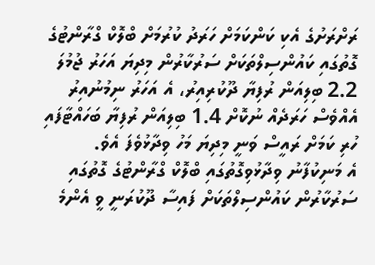ރަށްރަށުގެ އެކި ކަންކަމަށް ހަރަދު ކުރުމަށް ބްލޮކް ގްރާންޓުގެ ގޮތުގައި ކައުންސިލްތަކަށް ސަރުކާރުން މިދިޔަ އަހަރު ޖުމުލަ 2.2 ބިލިއަން ރުފިޔާ ދޫކުރިއިރު، އެ އަހަރު ނިމުނުއިރު އެއްވެސް ހަރަދެއް ނުކޮށް 1.4 ބިލިއަން ރުފިޔާ ބަހައްޓާފައި ހުރި ކަމަށް ރައީސް ވަނީ މިދިޔަ މަހު ވިދާޅުވެފަ އެވެ.
އެ މަނިކުފާނު ވިދާޅުވިގޮތުގައި ބްލޮކް ގްރާންޓުގެ ގޮތުގައި ސަރުކާރުން ކައުންސިލްތަކަށް ފައިސާ ދޫކުރަނީ ވީ އެންމެ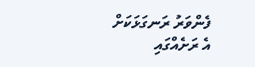ފެންވަރު ރަނގަޅަކަށް އެ ރަށެއްގައި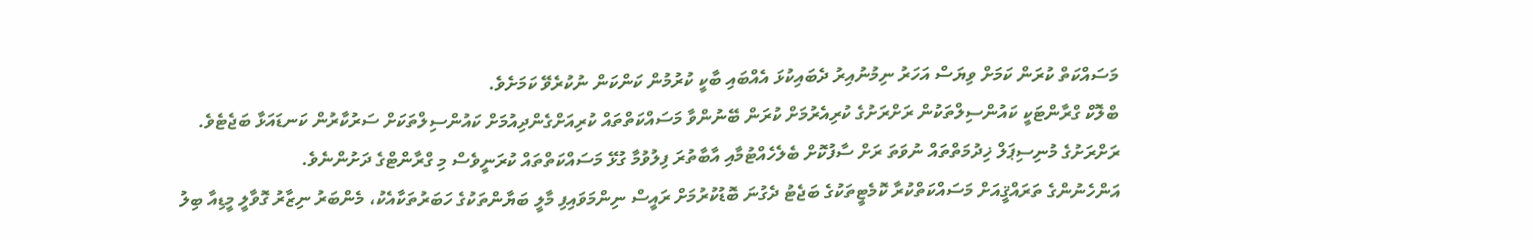މަސައްކަތް ކުރަން ކަމަށް ވިޔަސް އަހަރު ނިމުނުއިރު ދެބައިކުޅަ އެއްބައި ބާކީ ކުރުމުން ކަންކަން ނުކުރެވޭ ކަމަށެވެ.
ބްލޮކް ގްރާންޓަކީ ކައުންސިލްތަކުން ރަށްރަށުގެ ކުރިއެރުމަށް ކުރަން ބޭނުންވާ މަސައްކަތްތައް ކުރިއަށްގެންދިއުމަށް ކައުންސިލްތަކަށް ސަރުކާރުން ކަނޑައަޅާ ބަޖެޓެވެ.
ރަށްރަށުގެ މުނިސިޕަލް ޚިދުމަތްތައް ނުވަތަ ރަށް ސާފުކޮށް ބެލެހެއްޓުމާއި އާބާތުރަ ފިލުވުމާ ގުޅޭ މަސައްކަތްތައް ކުރަނީވެސް މި ގްރާންޓްގެ ދަށުންނެވެ.
އަންހެނުންގެ ތަރައްޤީއަށް މަސައްކަތްކުރާ ކޮމެޓީތަކުގެ ބަޖެޓު ދެގުނަ ބޮޑުކުރުމަށް ރައީސް ނިންމަވައިފި މާލީ ބަޔާންތަކުގެ ހަބަރުތަކާއެކު، މެންބަރު ނިޒާރު ގޮވާލީ މީޑިއާ ބިލު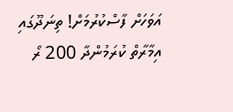އަވަހަށް ފާސްކުރުމަށް! ތިނަދޫގައި އިމާރާތް ކުރަމުންދާ 200 ރޯ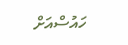ހައުސްއަށް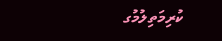ކުރިމަތިލުމުގ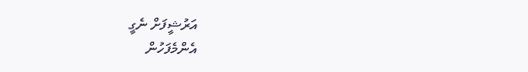އަރުޝީފަށް ނެގީ
އެންމެފަހުން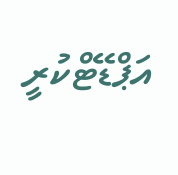އަޕްޑޭޓްކުރީ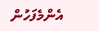އެންމެފަހުން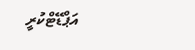އަޕްޑޭޓްކުރީ